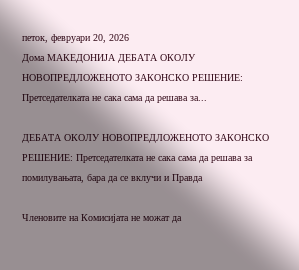петок, февруари 20, 2026
Дома МАКЕДОНИЈА ДЕБАТА ОКОЛУ НОВОПРЕДЛОЖЕНОТО ЗАКОНСКО РЕШЕНИЕ: Претседателката не сака сама да решава за...

ДЕБАТА ОКОЛУ НОВОПРЕДЛОЖЕНОТО ЗАКОНСКО РЕШЕНИЕ: Претседателката не сака сама да решава за помилувањата, бара да се вклучи и Правда

Членовите на Комисијата не можат да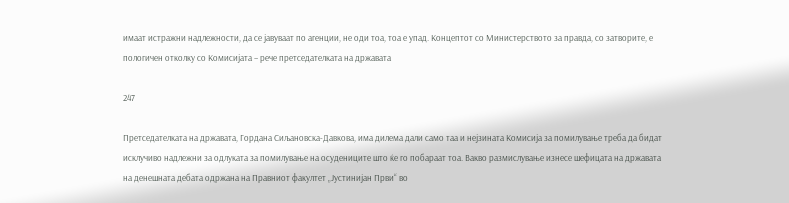имаат истражни надлежности, да се јавуваат по агенции, не оди тоа, тоа е упад. Концептот со Министерството за правда, со затворите, е пологичен отколку со Комисијата – рече претседателката на државата

247

Претседателката на државата, Гордана Сиљановска-Давкова, има дилема дали само таа и нејзината Комисија за помилување треба да бидат исклучиво надлежни за одлуката за помилување на осудениците што ќе го побараат тоа. Вакво размислување изнесе шефицата на државата на денешната дебата одржана на Правниот факултет „Јустинијан Први“ во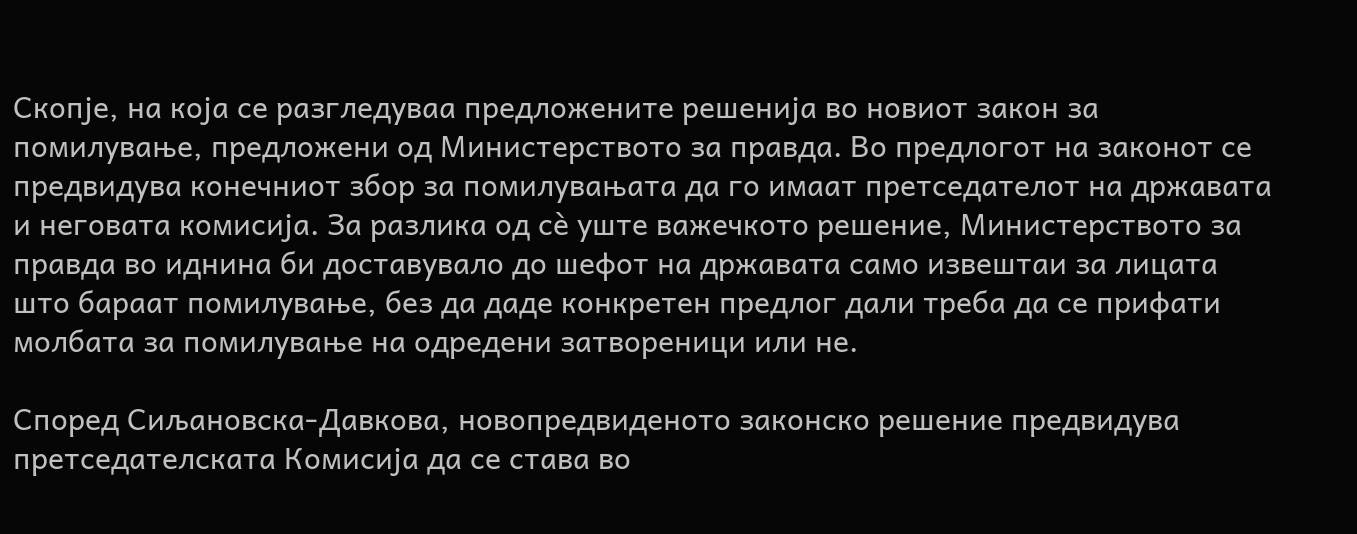Скопје, на која се разгледуваа предложените решенија во новиот закон за помилување, предложени од Министерството за правда. Во предлогот на законот се предвидува конечниот збор за помилувањата да го имаат претседателот на државата и неговата комисија. За разлика од сè уште важечкото решение, Министерството за правда во иднина би доставувало до шефот на државата само извештаи за лицата што бараат помилување, без да даде конкретен предлог дали треба да се прифати молбата за помилување на одредени затвореници или не.

Според Сиљановска-Давкова, новопредвиденото законско решение предвидува претседателската Комисија да се става во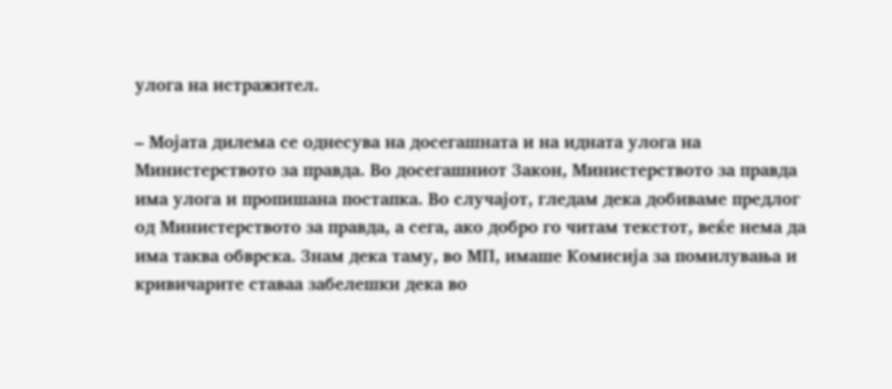улога на истражител.

– Мојата дилема се однесува на досегашната и на идната улога на Министерството за правда. Во досегашниот Закон, Министерството за правда има улога и пропишана постапка. Во случајот, гледам дека добиваме предлог од Министерството за правда, а сега, ако добро го читам текстот, веќе нема да има таква обврска. Знам дека таму, во МП, имаше Комисија за помилувања и кривичарите ставаа забелешки дека во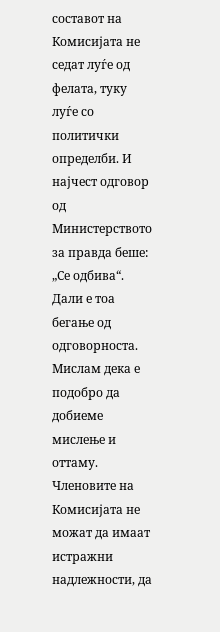составот на Комисијата не седат луѓе од фелата, туку луѓе со политички определби. И најчест одговор од Министерството за правда беше: „Се одбива“. Дали е тоа бегање од одговорноста. Мислам дека е подобро да добиеме мислење и оттаму. Членовите на Комисијата не можат да имаат истражни надлежности, да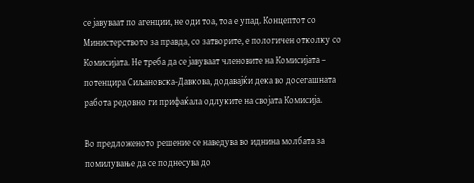се јавуваат по агенции, не оди тоа, тоа е упад. Концептот со Министерството за правда, со затворите, е пологичен отколку со Комисијата. Не треба да се јавуваат членовите на Комисијата – потенцира Сиљановска-Давкова, додавајќи дека во досегашната работа редовно ги прифаќала одлуките на својата Комисија.

Во предложеното решение се наведува во иднина молбата за помилување да се поднесува до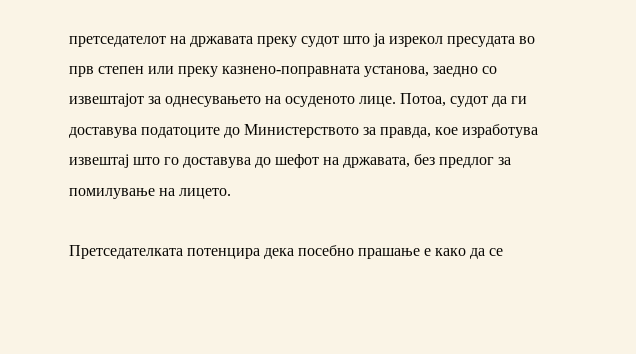претседателот на државата преку судот што ја изрекол пресудата во прв степен или преку казнено-поправната установа, заедно со извештајот за однесувањето на осуденото лице. Потоа, судот да ги доставува податоците до Министерството за правда, кое изработува извештај што го доставува до шефот на државата, без предлог за помилување на лицето.

Претседателката потенцира дека посебно прашање е како да се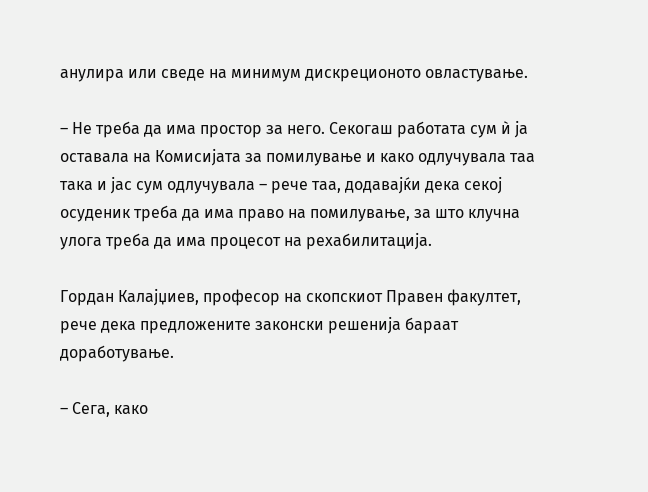анулира или сведе на минимум дискреционото овластување.

– Не треба да има простор за него. Секогаш работата сум ѝ ја оставала на Комисијата за помилување и како одлучувала таа така и јас сум одлучувала – рече таа, додавајќи дека секој осуденик треба да има право на помилување, за што клучна улога треба да има процесот на рехабилитација.

Гордан Калајџиев, професор на скопскиот Правен факултет, рече дека предложените законски решенија бараат доработување.

– Сега, како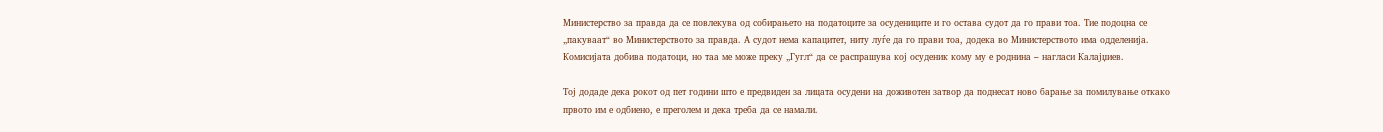Министерство за правда да се повлекува од собирањето на податоците за осудениците и го остава судот да го прави тоа. Тие подоцна се „пакуваат“ во Министерството за правда. А судот нема капацитет, ниту луѓе да го прави тоа, додека во Министерството има одделенија. Комисијата добива податоци, но таа ме може преку „Гугл“ да се распрашува кој осуденик кому му е роднина – нагласи Калајџиев.

Тој додаде дека рокот од пет години што е предвиден за лицата осудени на доживотен затвор да поднесат ново барање за помилување откако првото им е одбиено, е преголем и дека треба да се намали.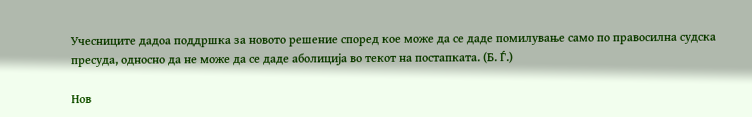Учесниците дадоа поддршка за новото решение според кое може да се даде помилување само по правосилна судска пресуда, односно да не може да се даде аболиција во текот на постапката. (Б. Ѓ.)

Нов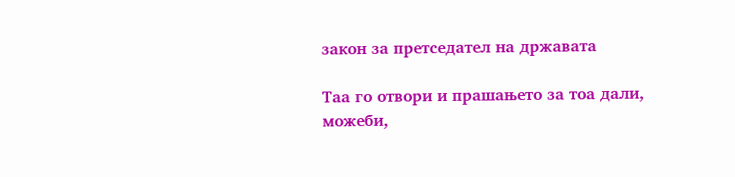закон за претседател на државата

Таа го отвори и прашањето за тоа дали, можеби,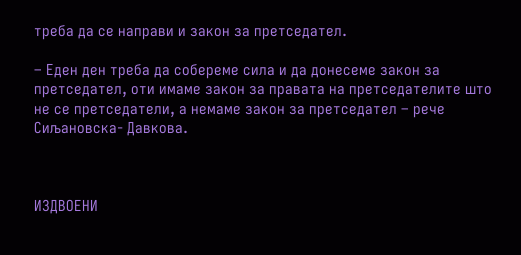треба да се направи и закон за претседател.

– Еден ден треба да собереме сила и да донесеме закон за претседател, оти имаме закон за правата на претседателите што не се претседатели, а немаме закон за претседател – рече Сиљановска- Давкова.



ИЗДВОЕНИ